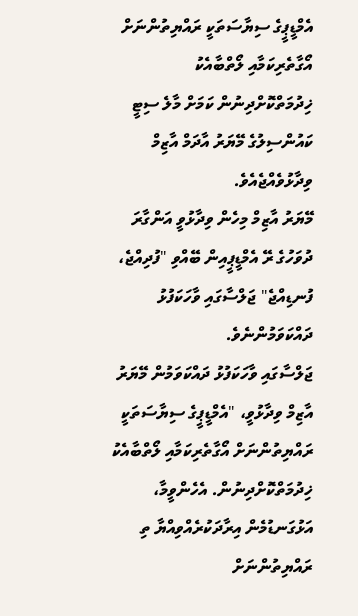އެމްޑީޕީގެ ސިޔާސަތަކީ ރައްޔިތުންނަށް އޯގާތެރިކަމާއި ލޯތްބާއެކު ޚިދުމަތްކޮށްދިނުން ކަމަށް މާލެ ސިޓީ ކައުންސިލުގެ މޭޔަރު އާދަމް އާޒިމް ވިދާޅުވެއްޖެއެވެ.
މޭޔަރު އާޒިމް މިހެން ވިދާޅުވީ އަންގާރަ ދުވަހުގެ ރޭ އެމްޑީޕީއިން ބޭއްވި "ފުދިއްޖެ، ފުނޑިއްޖެ" ޖަލްސާގައި ވާހަކަފުޅު ދައްކަވަމުންނެވެ.
ޖަލްސާގައި ވާހަކަފުޅު ދައްކަވަމުން މޭޔަރު އާޒިމް ވިދާޅުވީ، "އެމްޑީޕީގެ ސިޔާސަތަކީ ރައްޔިތުންނަށް އޯގާތެރިކަމާއި ލޯތްބާއެކު ޚިދުމަތްކޮށްދިނުން. އެހެންވީމާ، އަޅުގަނޑުމެން އިރާދަކުރެއްވިއްޔާ ތި ރައްޔިތުންނަށް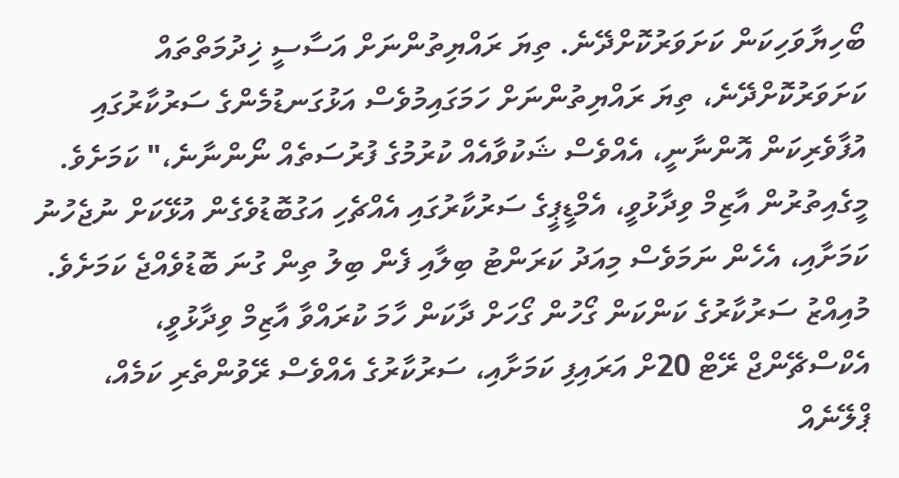ބޯހިޔާވަހިކަން ކަށަވަރުކޮށްދޭނެ. ތިޔަ ރައްޔިތުންނަށް އަސާސީ ޚިދުމަތްތައް ކަށަވަރުކޮށްދޭނެ، ތިޔަ ރައްޔިތުންނަށް ހަމަގައިމުވެސް އަޅުގަނޑުމެންގެ ސަރުކާރުގައި އުފާވެރިކަން އޮންނާނީ، އެއްވެސް ޝަކުވާއެއް ކުރުމުގެ ފުރުސަތެއް ނޯންނާނެ،" ކަމަށެވެ.
މީގެއިތުރުން އާޒިމް ވިދާޅުވީ، އެމްޑީޕީގެ ސަރުކާރުގައި އެއްޗެހި އަގުބޮޑުވެގެން އުޅޭކަށް ނުޖެހުނު ކަމަށާއި، އެހެން ނަމަވެސް މިއަދު ކަރަންޓު ބިލާއި ފެން ބިލު ތިން ގުނަ ބޮޑުވެއްޖެ ކަމަށެވެ.
މުއިއްޒު ސަރުކާރުގެ ކަންކަން ގޯހުން ގޯހަށް ދާކަން ހާމަ ކުރައްވާ އާޒިމް ވިދާޅުވީ، އެކްސްޗޭންޖް ރޭޓް 20ށް އަރައިފި ކަމަށާއި، ސަރުކާރުގެ އެއްވެސް ރޭވުންތެރި ކަމެއް، ޕްލޭނެއް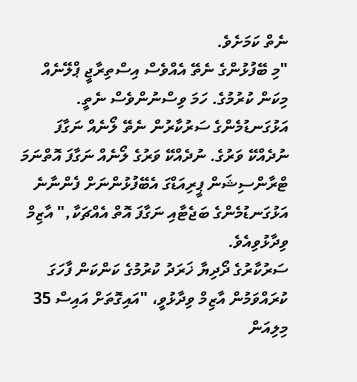ނެތް ކަމަށެވެ.
"މި ބޭފުޅުންގެ ނެތޭ އެއްވެސް އިސްތިރާޖީ ޕްލޭނެއް މިކަން ކުރުމުގެ. ހަމަ ވިސްނުންވެސް ނެތީ. އަޅުގަނޑުމެންގެ ސަރުކާރުން ނެތޭ ލޯނެއް ނަގާފަ ނުދެއްކޭ ވަރުގެ. ނުދެއްކޭ ވަރުގެ ލޯނެއް ނަގާފަ އޮތްނަމަ ޓްރާންސިޝަން ޕީރިއަޑްގަ އެބޭފުޅުންނަށް ފެންނާނެ އަޅުގަނޑުމެންގެ ބަޖެޓާއި ނަގާފަ އޮތް އެއްޗަކާ," އާޒިމް ވިދާޅުވިއެވެ.
ސަރުކާރުގެ ދޯދިޔާ ޚަރަދު ކުރުމުގެ ކަންކަން ފާހަގަ ކުރައްވަމުން އާޒިމް ވިދާޅުވީ، "އައިގޮތަށް އައިސް 35 މިލިއަން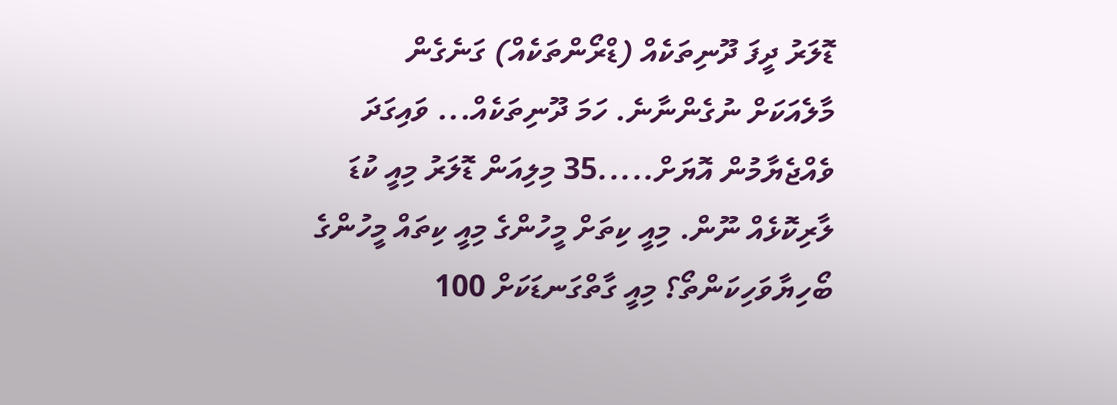ޑޮލަރު ދީފަ ދޫނިތަކެއް (ޑްރޯންތަކެއް) ގަނެގެން މާލެއަކަށް ނުގެންނާނެ. ހަމަ ދޫނިތަކެއް... ވައިގަދަ ވެއްޖެޔާމުން އޮޔަށް.....35 މިލިއަން ޑޮލަރު މިއީ ކުޑަ ލާރިކޮޅެއް ނޫން. މިއީ ކިތަށް މީހުންގެ މިއީ ކިތައް މީހުންގެ ބޯހިޔާވަހިކަންތޯ؟ މިއީ ގާތްގަނޑަކަށް 100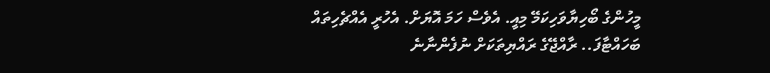މީހުންގެ ބޯހިޔާވަހިކަމޭ މިއީ. އެވެސް ހަމަ އޮޔަށް. އެހުރީ އެއްޗެހިތައް ބަހައްޓާފަ.. ރާއްޖޭގެ ރައްޔިތަކަށް ނުފެންނާނެ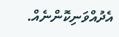އެދުއްވަނިކޮންނެއް.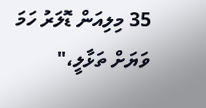35 މިލިއަން ޑޮލަރު ހަމަ ވަޔަށް ތަޅާލީ،"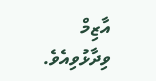އާޒިމް ވިދާޅުވިއެވެ.